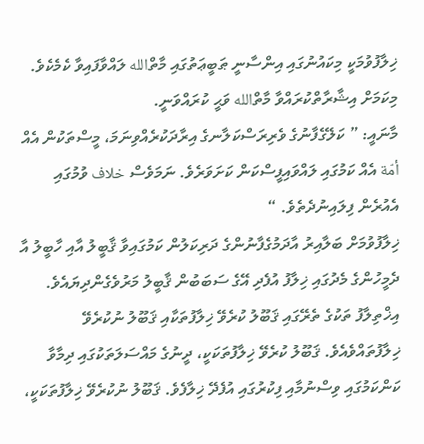ޚިލާފުވުމަކީ މިކައުނުގައި އިންސާނީ ޠަބީޢަތުގައި މާތްالله ލައްވާފައިވާ ކެމެކެވެ. މިކަމަށް އިޝާރާތްކުރައްވާ މާތްالله ވަޙީ ކުރައްވަނީ.
މާނައީ: ” ކަލޭގެފާނުގެ ވެރިރަސްކަލާނގެ އިރާދަކުރެއްވިނަމަ، މީސްތަކުން އެއް أمّة އެއް ކަމުގައި ލައްވައިފީސްކަން ކަށަވަރެވެ. ނަމަވެސް خلاف ވުމުގައި އެއުރެން ފިލައިނުދެތެވެ. “
ޚިލާފުވުމަށް ބަލާއިރު އާދަމުގެފާނުންގެ ދަރިކަލުން ކަމުގައިވާ ޤާބީލު އާއި ހާބީލު އާ ދެމީހުންގެ މެދުގައި ޚިލާފު އުފެދި އޭގެ ސަބަބުން ޤާބީލު މަރުވެގެންދިޔައެވެ.
އިޚްތިލާފު ތަކުގެ ތެރޭގައި ޤަބޫލު ކުރެވޭ ޚިލާފުތަކާއި ޤަބޫލު ނުކުރެވޭ ޚިލާފުތައްވެއެވެ. ޤަބޫލު ކުރެވޭ ޚިލާފުތަކަކީ، ދީނުގެ މައްސަލަތަކުގައި ދިމާވާ ކަންކަމުގައި ވިސްނުމާއި ފިކުރުގައި އުފެދޭ ޚިލާފެވެ. ޤަބޫލު ނުކުރެވޭ ޚިލާފުތަކަކީ،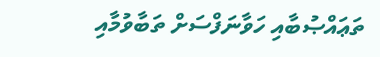ތަޢައްޞުބާއި ހަވާނަފްސަށް ތަބާވުމާއި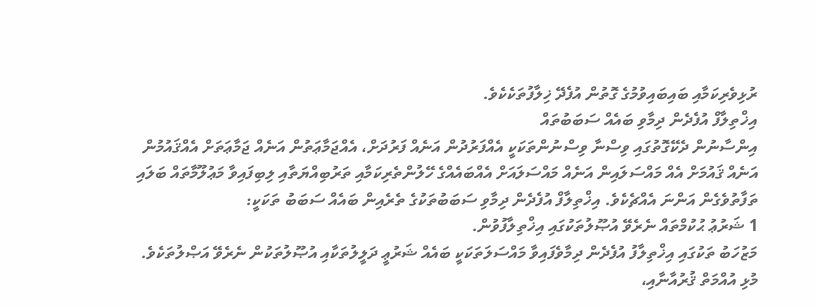ރުޅިވެރިކަމާއި ބައިބައިވުމުގެ ގޮތުން އުފެދޭ ޚިލާފުތަކެކެވެ.
އިޚްތިލާފް އުފެދެން ދިމާވި ބައެއް ސަބަބުތައް
އިންސާނުން ދެކޭގޮތުގައި ވިސްނާ ވިސްނުންތަކަކީ އެއްފަރުދުން އަނެއް ފަރުދަށް، އެއްޖަމާޢަތުން އަނެއް ޖަމާޢަތަށް އެއްޤައުމުން އަނެއް ޤައުމަށް އެއް މައްސަލައިން އަނެއް މައްސަލައަށް އެއްބައެއްގެ ހޭލުންތެރިކަމާއި ތަރުބިއްޔަތާއި ލިބިފައިވާ މަޢުލޫމާތައް ބަލައި ތަފާތުވެގެން އަންނަ އެއްޗެކެވެ. އިޚްތިލާފް އުފެދެން ދިމާވި ސަބަބުތަކުގެ ތެރެއިން ބައެއް ސަބަބު ތަކަކީ:
1 ޝަރުޢު ޙުކުމްތައް ނެރެވޭ އުޞޫލުތަކުގައި އިޚްތިލާފުވުން.
މަޒުހަބު ތަކުގައި އިޚްތިލާފު އުފެދެން ދިމާވެފައިވާ މައްސަލަތަކަކީ ބައެއް ޝަރުޢީ ދަލީލުތަކާއި އުޞޫލުތަކުން ނެރެވޭ އަޞްލުތަކެވެ. މުޅި އުއްމަތް ޤުރުއާނާއި،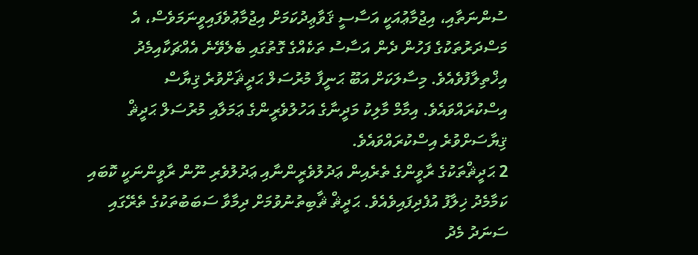ސުންނަތާއި، އިޖުމާޢުއަކީ އަސާސީ ޤަވާޢިދުކަމަށް އިޖުމާޢުވެފައިވީނަމަވެސް، އެ މަސްދަރުތަކުގެ ފަހުން ދެން އަސާސު ތަކެއްގެ ގޮތުގައި ބެލެވޭނެ އެއްޗަކާއިމެދު އިޚްތިލާފުވެއެވެ. މިސާލަކަށް އަބޫ ޙަނީފާ މުރުސަލް ޙަދީޘަށްވުރެ ޤިޔާސް އިސްކުރައްވައެވެ. އިމާމް މާލިކު މަދީނާގެ އަހުލުވެރީންގެ ޢަމަލާއި މުރުސަލް ޙަދީޘް ޤިޔާސަށްވުރެ އިސްކުރައްވައެވެ.
2 ޙަދީޘްތަކުގެ ރާވީންގެ ތެރެއިން ޢަދުލުވެރީންނާއި ޢަދުލުވެރި ނޫން ރާވީންނަކީ ކޮބައި ކަމާމެދު ޚިލާފު އުފެދިފައިވެއެވެ. ޙަދީޘް ޘާބިތުނުވުމަށް ދިމާވާ ސަބަބުތަކުގެ ތެރޭގައި ސަނަދު މެދު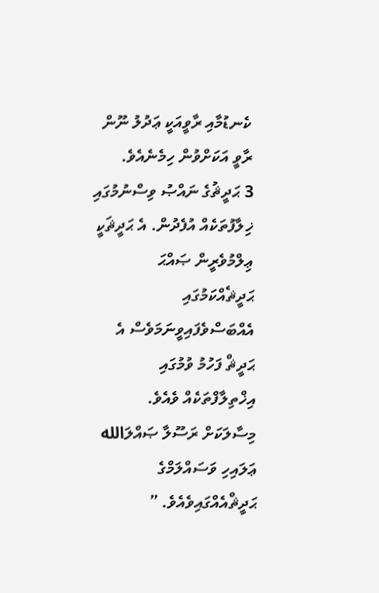ކެނޑުމާއި ރާވީއަކީ ޢަދުލު ނޫން ރާވީ އަކަށްވުން ހިމެނެއެވެ.
3 ޙަދީޘުގެ ނައްޞު ވިސްނުމުގައި ޚިލާފުތަކެއް އުފެދުން. އެ ޙަދީޘަކީ ޢިލްމުވެރީން ޞައްޙަ ޙަދީޘެއްކަމުގައި އެއްބަސްވެފައިވީނަމަވެސް އެ ޙަދީޘް ފަހުމު ވުމުގައި އިޚްތިލާފްތަކެއް ވެއެވެ. މިސާލަކަށް ރަސޫލާ ޞައްލަالله ޢަލައިހި ވަސައްލަމްގެ ޙަދީޘްއެއްގައިވެއެވެ. ”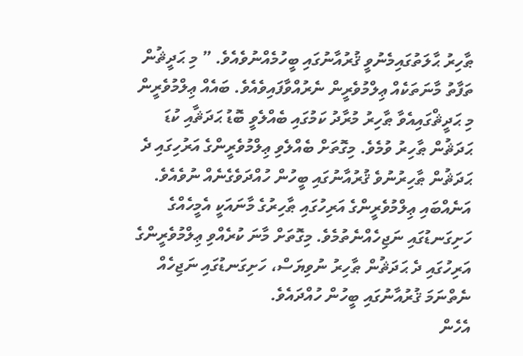ޠާހިރު ޙާލަތުގައިމެނުވީ ޤުރުއާނުގައި ބީހުމެއްނުވެއެވެ. ” މި ޙަދީޘުން ތަފާތު މާނަތަކެއް ޢިލްމުވެރީން ނެރުއްވާފައިވެއެވެ. ބައެއް ޢިލްމުވެރީން މި ޙަދީޘްގައިއެވާ ޠާހިރު މުރާދު ކަމުގައި ބެއްލެވީ ބޮޑު ޙަދަޘާއި ކުޑަ ޙަދަޘުން ޠާހިރު ވުމެވެ. މިގޮތަށް ބެއްލެވި ޢިލްމުވެރީންގެ އަރުހިގައި ދެ ޙަދަޘުން ޠާހިރުނުވެ ޤުރުއާނުގައި ބީހުން ހުއްދަވެގެނެއް ނުވެއެވެ. އަނެއްބައި ޢިލްމުވެރީންގެ އަރިހުގައި ޠާހިރުގެ މާނައަކީ އެމީހެއްގެ ހަށިގަނޑުގައި ނަޖިހެއްނެތުމެވެ. މިގޮތަށް މާނަ ކުރެއްވި ޢިލްމުވެރީންގެ އަރިހުގައި ދެ ޙަދަޘުން ޠާހިރު ނުވިޔަސް، ހަށިގަނޑުގައި ނަޖިހެއް ނެތްނަމަ ޤުރުއާނުގައި ބީހުން ހުއްދައެވެ.
އެހެން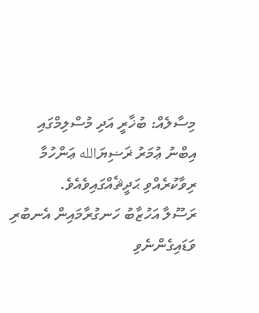މިސާލެއް: ބުޚާރީ އަދި މުސްލިމްގައި އިބްނު ޢުމަރު ޜަޟިޔަالله ޢަންހުމާ ރިވާކުރެއްވި ޙަދީޘެއްގައިވެއެވެ.
ރަސޫލާ އަހުޒާބު ހަނގުރާމައިން އެނބުރި ވަޑައިގެންނެވި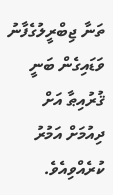ތަނާ ޖިބްރީލުގެފާނު ވަޑައިގެން ބަނީ ޤުރުއިޠާ އަށް ދިއުމަށް އަމުރު ކުރެއްވިއެވެ.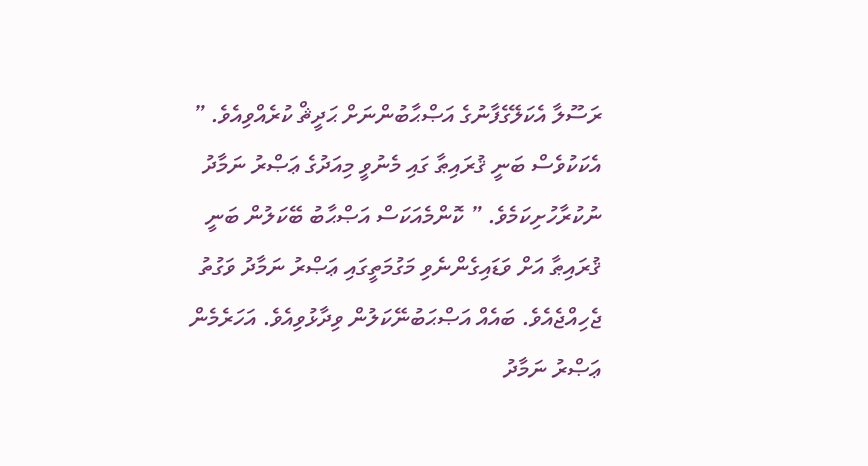ރަސޫލާ އެކަލޭގެފާނުގެ އަޞްޙާބުންނަށް ޙަދީޘް ކުރެއްވިއެވެ. ” އެކަކުވެސް ބަނީ ޤުރައިޠާ ގައި މެނުވީ މިއަދުގެ ޢަޞްރު ނަމާދު ނުކުރާހުށިކަމެވެ. ” ކޮންމެއަކަސް އަޞްޙާބު ބޭކަލުން ބަނީ ޤުރައިޠާ އަށް ވަޑައިގެންނެވި މަގުމަތީގައި ޢަޞްރު ނަމާދު ވަގުތު ޖެހިއްޖެއެވެ. ބައެއް އަޞްޙަބުނޭކަލުން ވިދާޅުވިއެވެ. އަހަރެމެން ޢަޞްރު ނަމާދު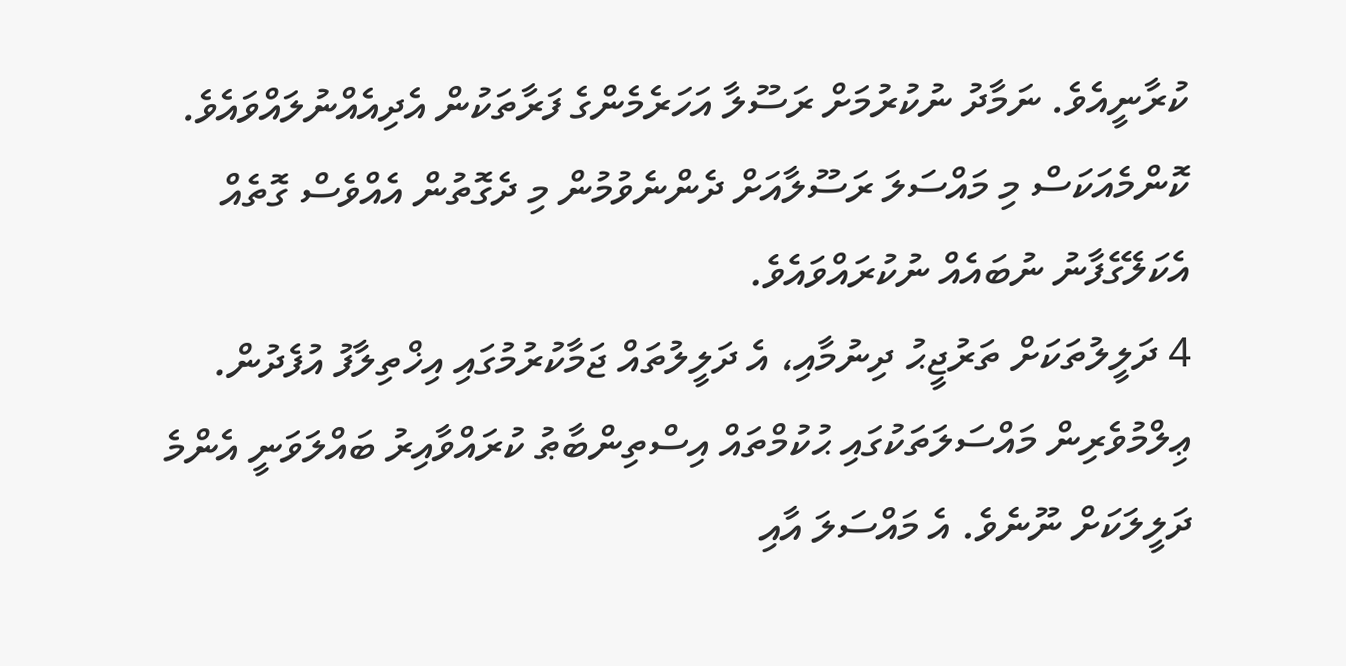ކުރާނީއެވެ. ނަމާދު ނުކުރުމަށް ރަސޫލާ އަހަރެމެންގެ ފަރާތަކުން އެދިއެއްނުލައްވައެވެ. ކޮންމެއަކަސް މި މައްސަލަ ރަސޫލާއަށް ދެންނެވުމުން މި ދެގޮތުން އެއްވެސް ގޮތެއް އެކަލޭގެފާނު ނުބައެއް ނުކުރައްވައެވެ.
4 ދަލީލުތަކަށް ތަރުޖީޙު ދިނުމާއި، އެ ދަލީލުތައް ޖަމާކުރުމުގައި އިޚްތިލާފު އުފެދުން. ޢިލްމުވެރިން މައްސަލަތަކުގައި ޙުކުމްތައް އިސްތިންބާޠު ކުރައްވާއިރު ބައްލަވަނީ އެންމެ ދަލީލަކަށް ނޫނެވެ. އެ މައްސަލަ އާއި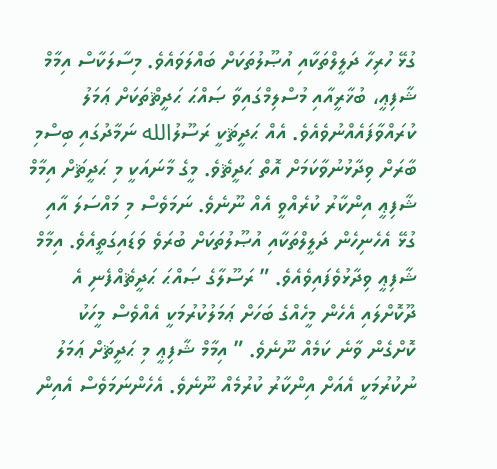ގުޅޭ ހުރިހާ ދަލީލްތަކާއި އުޞޫލުތަކަށް ބައްލަވައެވެ. މިސާލަކާސް އިމާމް ޝާފިޢީ، ބުޚާރީއާއި މުސްލިމްގައިވާ ޞައްޙަ ޙަދީޘްތަކަށް ޢަމަލު ކުރައްވާފައެއްނުވެއެވެ. އެއް ޙަދީޘަކީ ރަސޫލުالله ނަމާދުގައި ބިސްމި ބާރަށް ވިދާޅުނުވާކަމަށް އޮތް ޙަދީޘެވެ. މީގެ މާނައަކީ މި ޙަދީޘަށް އިމާމް ޝާފިޢީ އިންކާރު ކުރެއްވީ އެއް ނޫނެވެ. ނަމަވެސް މި މައްސަލަ އާއި ގުޅޭ އެހެނިހެން ދަލީލްތަކާއި އުޞޫލުތަކަށް ބުރަވެ ވަޑައިގަތީއެވެ. އިމާމް ޝާފިޢީ ވިދާޅުވެފައިވެއެވެ. ” ރަސޫލާގެ ޞައްޙަ ޙަދީޘެއްފެނި އެ ދޫކޮށްލައި އެހެން މީހެއްގެ ބަހަށް ޢަމަލުކުރުމަކީ އެއްވެސް މީހަކު ކޮށްގެން ވާނެ ކަމެއް ނޫނެވެ. ” އިމާމް ޝާފިޢީ މި ޙަދީޘަށް ޢަމަލު ނުކުރުމަކީ އެއަށް އިންކާރު ކުރުމެއް ނޫނެވެ. އެހެންނަމަވެސް އެއިން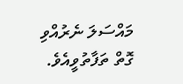މައްސަލަ ނެރުއްވި ގޮތް ތަފާތުވީއެވެ.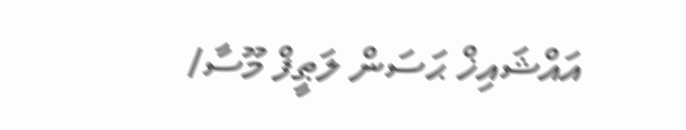އައްޝައިޚް ޙަސަން ލަޠީފް މޫސާ/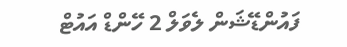ފައުންޑޭޝަން ލެވަލް 2 ހޭންޑް އައުޓް